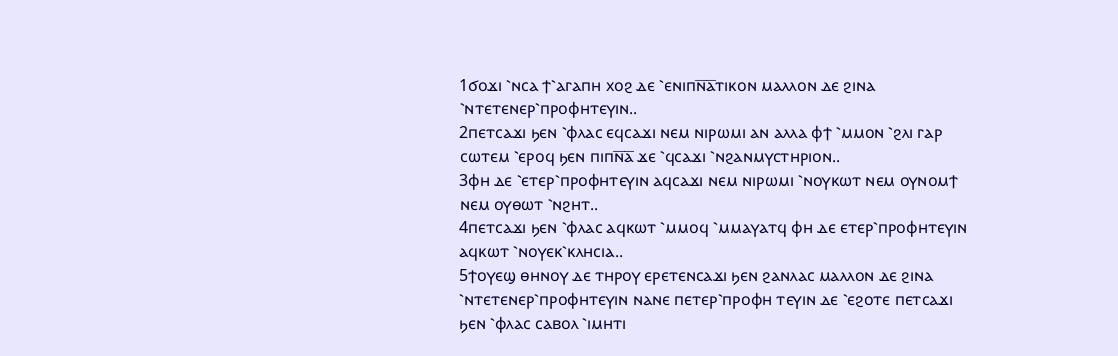1ϭⲟϫⲓ ⳿ⲛⲥⲁ ϯ⳿ⲁⲅⲁⲡⲏ ⲭⲟϩ ⲇⲉ ⳿ⲉⲛⲓⲡⲛ̅ⲁ̅ⲧⲓⲕⲟⲛ ⲙⲁⲗⲗⲟⲛ ⲇⲉ ϩⲓⲛⲁ ⳿ⲛⲧⲉⲧⲉⲛⲉⲣ⳿ⲡⲣⲟⲫⲏⲧⲉⲩⲓⲛ..
2ⲡⲉⲧⲥⲁϫⲓ ϧⲉⲛ ⳿ⲫⲗⲁⲥ ⲉϥⲥⲁϫⲓ ⲛⲉⲙ ⲛⲓⲣⲱⲙⲓ ⲁⲛ ⲁⲗⲗⲁ ⲫϯ ⳿ⲙⲙⲟⲛ ⳿ϩⲗⲓ ⲅⲁⲣ ⲥⲱⲧⲉⲙ ⳿ⲉⲣⲟϥ ϧⲉⲛ ⲡⲓⲡⲛ̅ⲁ̅ ϫⲉ ⳿ϥⲥⲁϫⲓ ⳿ⲛϩⲁⲛⲙⲩⲥⲧⲏⲣⲓⲟⲛ..
3ⲫⲏ ⲇⲉ ⳿ⲉⲧⲉⲣ⳿ⲡⲣⲟⲫⲏⲧⲉⲩⲓⲛ ⲁϥⲥⲁϫⲓ ⲛⲉⲙ ⲛⲓⲣⲱⲙⲓ ⳿ⲛⲟⲩⲕⲱⲧ ⲛⲉⲙ ⲟⲩⲛⲟⲙϯ ⲛⲉⲙ ⲟⲩⲑⲱⲧ ⳿ⲛϩⲏⲧ..
4ⲡⲉⲧⲥⲁϫⲓ ϧⲉⲛ ⳿ⲫⲗⲁⲥ ⲁϥⲕⲱⲧ ⳿ⲙⲙⲟϥ ⳿ⲙⲙⲁⲩⲁⲧϥ ⲫⲏ ⲇⲉ ⲉⲧⲉⲣ⳿ⲡⲣⲟⲫⲏⲧⲉⲩⲓⲛ ⲁϥⲕⲱⲧ ⳿ⲛⲟⲩⲉⲕ⳿ⲕⲗⲏⲥⲓⲁ..
5ϯⲟⲩⲉϣ ⲑⲏⲛⲟⲩ ⲇⲉ ⲧⲏⲣⲟⲩ ⲉⲣⲉⲧⲉⲛⲥⲁϫⲓ ϧⲉⲛ ϩⲁⲛⲗⲁⲥ ⲙⲁⲗⲗⲟⲛ ⲇⲉ ϩⲓⲛⲁ ⳿ⲛⲧⲉⲧⲉⲛⲉⲣ⳿ⲡⲣⲟⲫⲏⲧⲉⲩⲓⲛ ⲛⲁⲛⲉ ⲡⲉⲧⲉⲣ⳿ⲡⲣⲟⲫⲏ ⲧⲉⲩⲓⲛ ⲇⲉ ⳿ⲉϩⲟⲧⲉ ⲡⲉⲧⲥⲁϫⲓ ϧⲉⲛ ⳿ⲫⲗⲁⲥ ⲥⲁⲃⲟⲗ ⳿ⲓⲙⲏⲧⲓ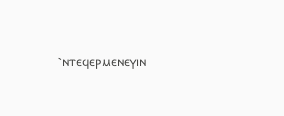⳿ⲛⲧⲉϥⲉⲣⲙⲉⲛⲉⲩⲓⲛ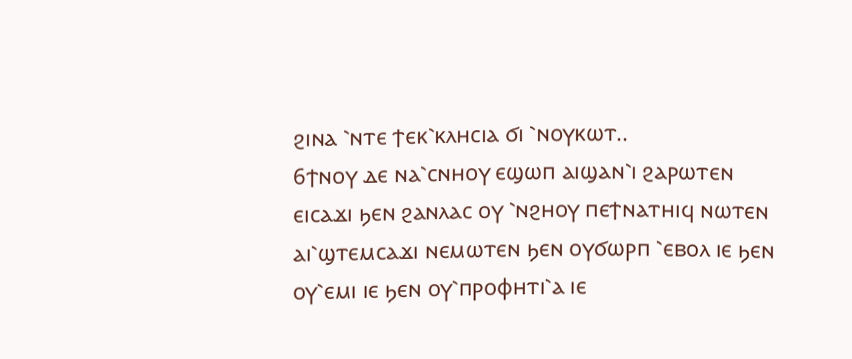ϩⲓⲛⲁ ⳿ⲛⲧⲉ ϯⲉⲕ⳿ⲕⲗⲏⲥⲓⲁ ϭⲓ ⳿ⲛⲟⲩⲕⲱⲧ..
6ϯⲛⲟⲩ ⲇⲉ ⲛⲁ⳿ⲥⲛⲏⲟⲩ ⲉϣⲱⲡ ⲁⲓϣⲁⲛ⳿ⲓ ϩⲁⲣⲱⲧⲉⲛ ⲉⲓⲥⲁϫⲓ ϧⲉⲛ ϩⲁⲛⲗⲁⲥ ⲟⲩ ⳿ⲛϩⲏⲟⲩ ⲡⲉϯⲛⲁⲧⲏⲓϥ ⲛⲱⲧⲉⲛ ⲁⲓ⳿ϣⲧⲉⲙⲥⲁϫⲓ ⲛⲉⲙⲱⲧⲉⲛ ϧⲉⲛ ⲟⲩϭⲱⲣⲡ ⳿ⲉⲃⲟⲗ ⲓⲉ ϧⲉⲛ ⲟⲩ⳿ⲉⲙⲓ ⲓⲉ ϧⲉⲛ ⲟⲩ⳿ⲡⲣⲟⲫⲏⲧⲓ⳿ⲁ ⲓⲉ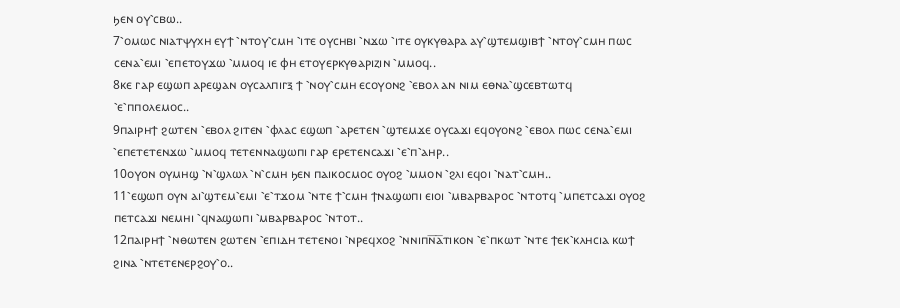ϧⲉⲛ ⲟⲩ⳿ⲥⲃⲱ..
7⳿ⲟⲙⲱⲥ ⲛⲓⲁⲧⲯⲩⲭⲏ ⲉⲩϯ ⳿ⲛⲧⲟⲩ⳿ⲥⲙⲏ ⳿ⲓⲧⲉ ⲟⲩⲥⲏⲃⲓ ⳿ⲛϫⲱ ⳿ⲓⲧⲉ ⲟⲩⲕⲩⲑⲁⲣⲁ ⲁⲩ⳿ϣⲧⲉⲙϣⲓⲃϯ ⳿ⲛⲧⲟⲩ⳿ⲥⲙⲏ ⲡⲱⲥ ⲥⲉⲛⲁ⳿ⲉⲙⲓ ⳿ⲉⲡⲉⲧⲟⲩϫⲱ ⳿ⲙⲙⲟϥ ⲓⲉ ⲫⲏ ⲉⲧⲟⲩⲉⲣⲕⲩⲑⲁⲣⲓⲍⲓⲛ ⳿ⲙⲙⲟϥ..
8ⲕⲉ ⲅⲁⲣ ⲉϣⲱⲡ ⲁⲣⲉϣⲁⲛ ⲟⲩⲥⲁⲗⲡⲓⲅⲝ ϯ ⳿ⲛⲟⲩ⳿ⲥⲙⲏ ⲉⲥⲟⲩⲟⲛϩ ⳿ⲉⲃⲟⲗ ⲁⲛ ⲛⲓⲙ ⲉⲑⲛⲁ⳿ϣⲥⲉⲃⲧⲱⲧϥ ⳿ⲉ⳿ⲡⲡⲟⲗⲉⲙⲟⲥ..
9ⲡⲁⲓⲣⲏϯ ϩⲱⲧⲉⲛ ⳿ⲉⲃⲟⲗ ϩⲓⲧⲉⲛ ⳿ⲫⲗⲁⲥ ⲉϣⲱⲡ ⳿ⲁⲣⲉⲧⲉⲛ ⳿ϣⲧⲉⲙϫⲉ ⲟⲩⲥⲁϫⲓ ⲉϥⲟⲩⲟⲛϩ ⳿ⲉⲃⲟⲗ ⲡⲱⲥ ⲥⲉⲛⲁ⳿ⲉⲙⲓ ⳿ⲉⲡⲉⲧⲉⲧⲉⲛϫⲱ ⳿ⲙⲙⲟϥ ⲧⲉⲧⲉⲛⲛⲁϣⲱⲡⲓ ⲅⲁⲣ ⲉⲣⲉⲧⲉⲛⲥⲁϫⲓ ⳿ⲉ⳿ⲡ⳿ⲁⲏⲣ..
10ⲟⲩⲟⲛ ⲟⲩⲙⲏϣ ⳿ⲛ⳿ϣⲗⲱⲗ ⳿ⲛ⳿ⲥⲙⲏ ϧⲉⲛ ⲡⲁⲓⲕⲟⲥⲙⲟⲥ ⲟⲩⲟϩ ⳿ⲙⲙⲟⲛ ⳿ϩⲗⲓ ⲉϥⲟⲓ ⳿ⲛⲁⲧ⳿ⲥⲙⲏ..
11⳿ⲉϣⲱⲡ ⲟⲩⲛ ⲁⲓ⳿ϣⲧⲉⲙ⳿ⲉⲙⲓ ⳿ⲉ⳿ⲧϫⲟⲙ ⳿ⲛⲧⲉ ϯ⳿ⲥⲙⲏ ϯⲛⲁϣⲱⲡⲓ ⲉⲓⲟⲓ ⳿ⲙⲃⲁⲣⲃⲁⲣⲟⲥ ⳿ⲛⲧⲟⲧϥ ⳿ⲙⲡⲉⲧⲥⲁϫⲓ ⲟⲩⲟϩ ⲡⲉⲧⲥⲁϫⲓ ⲛⲉⲙⲏⲓ ⳿ϥⲛⲁϣⲱⲡⲓ ⳿ⲙⲃⲁⲣⲃⲁⲣⲟⲥ ⳿ⲛⲧⲟⲧ..
12ⲡⲁⲓⲣⲏϯ ⳿ⲛⲑⲱⲧⲉⲛ ϩⲱⲧⲉⲛ ⳿ⲉⲡⲓⲇⲏ ⲧⲉⲧⲉⲛⲟⲓ ⳿ⲛⲣⲉϥⲭⲟϩ ⳿ⲛⲛⲓⲡⲛ̅ⲁ̅ⲧⲓⲕⲟⲛ ⳿ⲉ⳿ⲡⲕⲱⲧ ⳿ⲛⲧⲉ ϯⲉⲕ⳿ⲕⲗⲏⲥⲓⲁ ⲕⲱϯ ϩⲓⲛⲁ ⳿ⲛⲧⲉⲧⲉⲛⲉⲣϩⲟⲩ⳿ⲟ..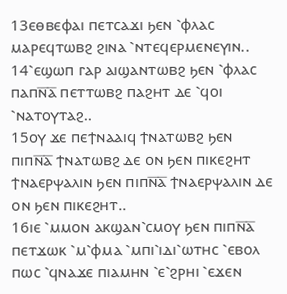13ⲉⲑⲃⲉⲫⲁⲓ ⲡⲉⲧⲥⲁϫⲓ ϧⲉⲛ ⳿ⲫⲗⲁⲥ ⲙⲁⲣⲉϥⲧⲱⲃϩ ϩⲓⲛⲁ ⳿ⲛⲧⲉϥⲉⲣⲙⲉⲛⲉⲩⲓⲛ..
14⳿ⲉϣⲱⲡ ⲅⲁⲣ ⲁⲓϣⲁⲛⲧⲱⲃϩ ϧⲉⲛ ⳿ⲫⲗⲁⲥ ⲡⲁⲡⲛ̅ⲁ̅ ⲡⲉⲧⲧⲱⲃϩ ⲡⲁϩⲏⲧ ⲇⲉ ⳿ϥⲟⲓ ⳿ⲛⲁⲧⲟⲩⲧⲁϩ..
15ⲟⲩ ϫⲉ ⲡⲉϯⲛⲁⲁⲓϥ ϯⲛⲁⲧⲱⲃϩ ϧⲉⲛ ⲡⲓⲡⲛ̅ⲁ̅ ϯⲛⲁⲧⲱⲃϩ ⲇⲉ ⲟⲛ ϧⲉⲛ ⲡⲓⲕⲉϩⲏⲧ ϯⲛⲁⲉⲣⲯⲁⲗⲓⲛ ϧⲉⲛ ⲡⲓⲡⲛ̅ⲁ̅ ϯⲛⲁⲉⲣⲯⲁⲗⲓⲛ ⲇⲉ ⲟⲛ ϧⲉⲛ ⲡⲓⲕⲉϩⲏⲧ..
16ⲓⲉ ⳿ⲙⲙⲟⲛ ⲁⲕϣⲁⲛ⳿ⲥⲙⲟⲩ ϧⲉⲛ ⲡⲓⲡⲛ̅ⲁ̅ ⲡⲉⲧϫⲱⲕ ⳿ⲙ⳿ⲫⲙⲁ ⳿ⲙⲡⲓ⳿ⲓⲇⲓ⳿ⲱⲧⲏⲥ ⳿ⲉⲃⲟⲗ ⲡⲱⲥ ⳿ϥⲛⲁϫⲉ ⲡⲓⲁⲙⲏⲛ ⳿ⲉ⳿ϩⲣⲏⲓ ⳿ⲉϫⲉⲛ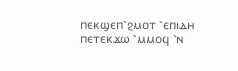ⲡⲉⲕϣⲉⲡ⳿ϩⲙⲟⲧ ⳿ⲉⲡⲓⲇⲏ ⲡⲉⲧⲉⲕϫⲱ ⳿ⲙⲙⲟϥ ⳿ⲛ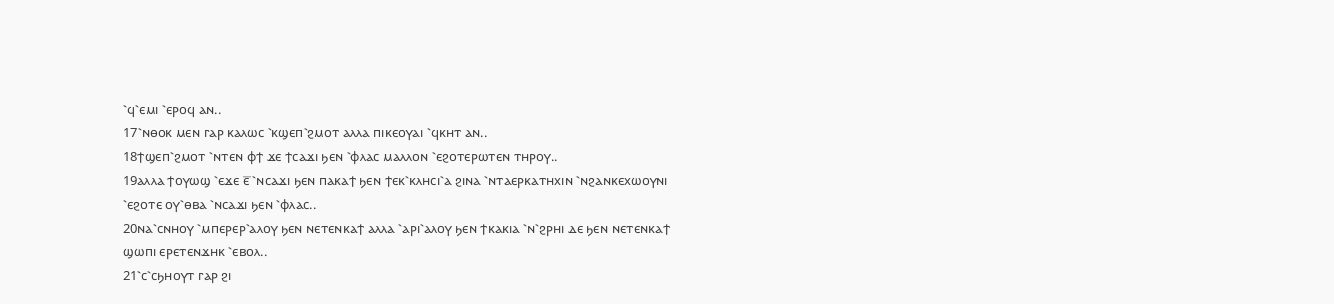⳿ϥ⳿ⲉⲙⲓ ⳿ⲉⲣⲟϥ ⲁⲛ..
17⳿ⲛⲑⲟⲕ ⲙⲉⲛ ⲅⲁⲣ ⲕⲁⲗⲱⲥ ⳿ⲕϣⲉⲡ⳿ϩⲙⲟⲧ ⲁⲗⲗⲁ ⲡⲓⲕⲉⲟⲩⲁⲓ ⳿ϥⲕⲏⲧ ⲁⲛ..
18ϯϣⲉⲡ⳿ϩⲙⲟⲧ ⳿ⲛⲧⲉⲛ ⲫϯ ϫⲉ ϯⲥⲁϫⲓ ϧⲉⲛ ⳿ⲫⲗⲁⲥ ⲙⲁⲗⲗⲟⲛ ⳿ⲉϩⲟⲧⲉⲣⲱⲧⲉⲛ ⲧⲏⲣⲟⲩ..
19ⲁⲗⲗⲁ ϯⲟⲩⲱϣ ⳿ⲉϫⲉ ⲉ̅ ⳿ⲛⲥⲁϫⲓ ϧⲉⲛ ⲡⲁⲕⲁϯ ϧⲉⲛ ϯⲉⲕ⳿ⲕⲗⲏⲥⲓ⳿ⲁ ϩⲓⲛⲁ ⳿ⲛⲧⲁⲉⲣⲕⲁⲧⲏⲭⲓⲛ ⳿ⲛϩⲁⲛⲕⲉⲭⲱⲟⲩⲛⲓ ⳿ⲉϩⲟⲧⲉ ⲟⲩ⳿ⲑⲃⲁ ⳿ⲛⲥⲁϫⲓ ϧⲉⲛ ⳿ⲫⲗⲁⲥ..
20ⲛⲁ⳿ⲥⲛⲏⲟⲩ ⳿ⲙⲡⲉⲣⲉⲣ⳿ⲁⲗⲟⲩ ϧⲉⲛ ⲛⲉⲧⲉⲛⲕⲁϯ ⲁⲗⲗⲁ ⳿ⲁⲣⲓ⳿ⲁⲗⲟⲩ ϧⲉⲛ ϯⲕⲁⲕⲓⲁ ⳿ⲛ⳿ϩⲣⲏⲓ ⲇⲉ ϧⲉⲛ ⲛⲉⲧⲉⲛⲕⲁϯ ϣⲱⲡⲓ ⲉⲣⲉⲧⲉⲛϫⲏⲕ ⳿ⲉⲃⲟⲗ..
21⳿ⲥ⳿ⲥϧⲏⲟⲩⲧ ⲅⲁⲣ ϩⲓ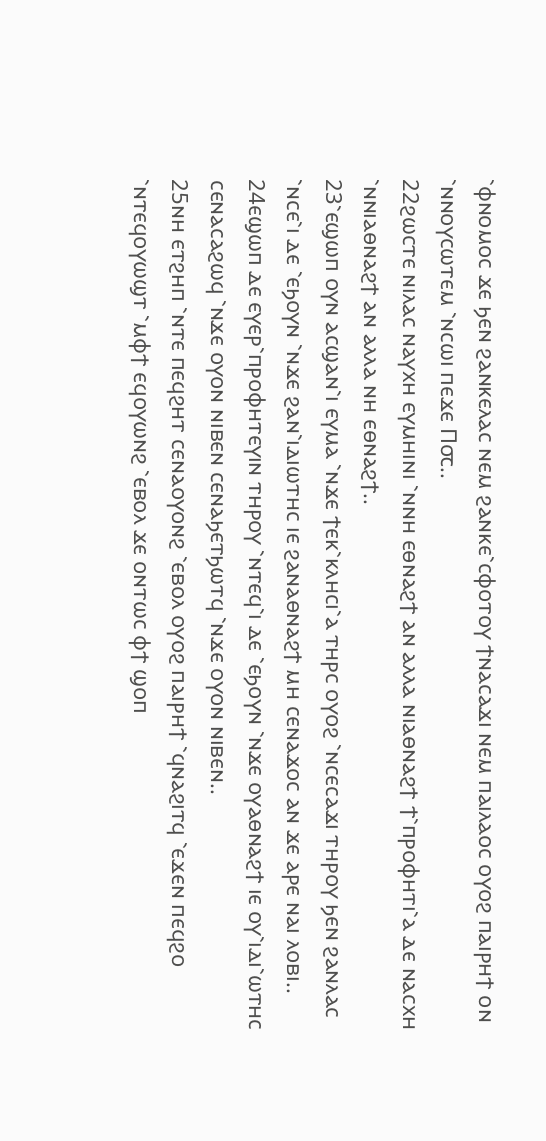⳿ⲫⲛⲟⲙⲟⲥ ϫⲉ ϧⲉⲛ ϩⲁⲛⲕⲉⲗⲁⲥ ⲛⲉⲙ ϩⲁⲛⲕⲉ⳿ⲥⲫⲟⲧⲟⲩ ϯⲛⲁⲥⲁϫⲓ ⲛⲉⲙ ⲡⲁⲓⲗⲁⲟⲥ ⲟⲩⲟϩ ⲡⲁⲓⲣⲏϯ ⲟⲛ ⳿ⲛⲛⲟⲩⲥⲱⲧⲉⲙ ⳿ⲛⲥⲱⲓ ⲡⲉϫⲉ Ⲡ⳪..
22ϩⲱⲥⲧⲉ ⲛⲓⲗⲁⲥ ⲛⲁⲩⲭⲏ ⲉⲩⲙⲏⲓⲛⲓ ⳿ⲛⲛⲏ ⲉⲑⲛⲁϩϯ ⲁⲛ ⲁⲗⲗⲁ ⲛⲓⲁⲑⲛⲁϩϯ ϯ⳿ⲡⲣⲟⲫⲏⲧⲓ⳿ⲁ ⲇⲉ ⲛⲁⲥⲭⲏ ⳿ⲛⲛⲓⲁⲑⲛⲁϩϯ ⲁⲛ ⲁⲗⲗⲁ ⲛⲏ ⲉⲑⲛⲁϩϯ..
23⳿ⲉϣⲱⲡ ⲟⲩⲛ ⲁⲥϣⲁⲛ⳿ⲓ ⲉⲩⲙⲁ ⳿ⲛϫⲉ ϯⲉⲕ⳿ⲕⲗⲏⲥⲓ⳿ⲁ ⲧⲏⲣⲥ ⲟⲩⲟϩ ⳿ⲛⲥⲉⲥⲁϫⲓ ⲧⲏⲣⲟⲩ ϧⲉⲛ ϩⲁⲛⲗⲁⲥ ⳿ⲛⲥⲉ⳿ⲓ ⲇⲉ ⳿ⲉϧⲟⲩⲛ ⳿ⲛϫⲉ ϩⲁⲛ⳿ⲓⲇⲓⲱⲧⲏⲥ ⲓⲉ ϩⲁⲛⲁⲑⲛⲁϩϯ ⲙⲏ ⲥⲉⲛⲁϫⲟⲥ ⲁⲛ ϫⲉ ⲁⲣⲉ ⲛⲁⲓ ⲗⲟⲃⲓ..
24ⲉϣⲱⲡ ⲇⲉ ⲉⲩⲉⲣ⳿ⲡⲣⲟⲫⲏⲧⲉⲩⲓⲛ ⲧⲏⲣⲟⲩ ⳿ⲛⲧⲉϥ⳿ⲓ ⲇⲉ ⳿ⲉϧⲟⲩⲛ ⳿ⲛϫⲉ ⲟⲩⲁⲑⲛⲁϩϯ ⲓⲉ ⲟⲩ⳿ⲓⲇⲓ⳿ⲱⲧⲏⲥ ⲥⲉⲛⲁⲥⲁϩⲱϥ ⳿ⲛϫⲉ ⲟⲩⲟⲛ ⲛⲓⲃⲉⲛ ⲥⲉⲛⲁϧⲉⲧϧⲱⲧϥ ⳿ⲛϫⲉ ⲟⲩⲟⲛ ⲛⲓⲃⲉⲛ..
25ⲛⲏ ⲉⲧϩⲏⲡ ⳿ⲛⲧⲉ ⲡⲉϥϩⲏⲧ ⲥⲉⲛⲁⲟⲩⲟⲛϩ ⳿ⲉⲃⲟⲗ ⲟⲩⲟϩ ⲡⲁⲓⲣⲏϯ ⳿ϥⲛⲁϩⲓⲧϥ ⳿ⲉϫⲉⲛ ⲡⲉϥϩⲟ ⳿ⲛⲧⲉϥⲟⲩⲱϣⲧ ⳿ⲙⲫϯ ⲉϥⲟⲩⲱⲛϩ ⳿ⲉⲃⲟⲗ ϫⲉ ⲟⲛⲧⲱⲥ ⲫϯ ϣⲟⲡ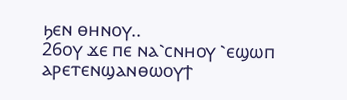ϧⲉⲛ ⲑⲏⲛⲟⲩ..
26ⲟⲩ ϫⲉ ⲡⲉ ⲛⲁ⳿ⲥⲛⲏⲟⲩ ⳿ⲉϣⲱⲡ ⲁⲣⲉⲧⲉⲛϣⲁⲛⲑⲱⲟⲩϯ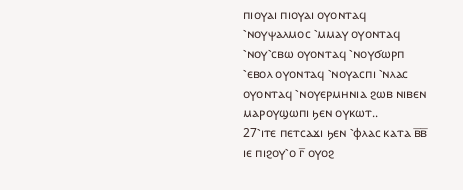ⲡⲓⲟⲩⲁⲓ ⲡⲓⲟⲩⲁⲓ ⲟⲩⲟⲛⲧⲁϥ ⳿ⲛⲟⲩⲯⲁⲗⲙⲟⲥ ⳿ⲙⲙⲁⲩ ⲟⲩⲟⲛⲧⲁϥ ⳿ⲛⲟⲩ⳿ⲥⲃⲱ ⲟⲩⲟⲛⲧⲁϥ ⳿ⲛⲟⲩϭⲱⲣⲡ ⳿ⲉⲃⲟⲗ ⲟⲩⲟⲛⲧⲁϥ ⳿ⲛⲟⲩⲁⲥⲡⲓ ⳿ⲛⲗⲁⲥ ⲟⲩⲟⲛⲧⲁϥ ⳿ⲛⲟⲩⲉⲣⲙⲏⲛⲓⲁ ϩⲱⲃ ⲛⲓⲃⲉⲛ ⲙⲁⲣⲟⲩϣⲱⲡⲓ ϧⲉⲛ ⲟⲩⲕⲱⲧ..
27⳿ⲓⲧⲉ ⲡⲉⲧⲥⲁϫⲓ ϧⲉⲛ ⳿ⲫⲗⲁⲥ ⲕⲁⲧⲁ ⲃ̅ⲃ̅ ⲓⲉ ⲡⲓϩⲟⲩ⳿ⲟ ⲅ̅ ⲟⲩⲟϩ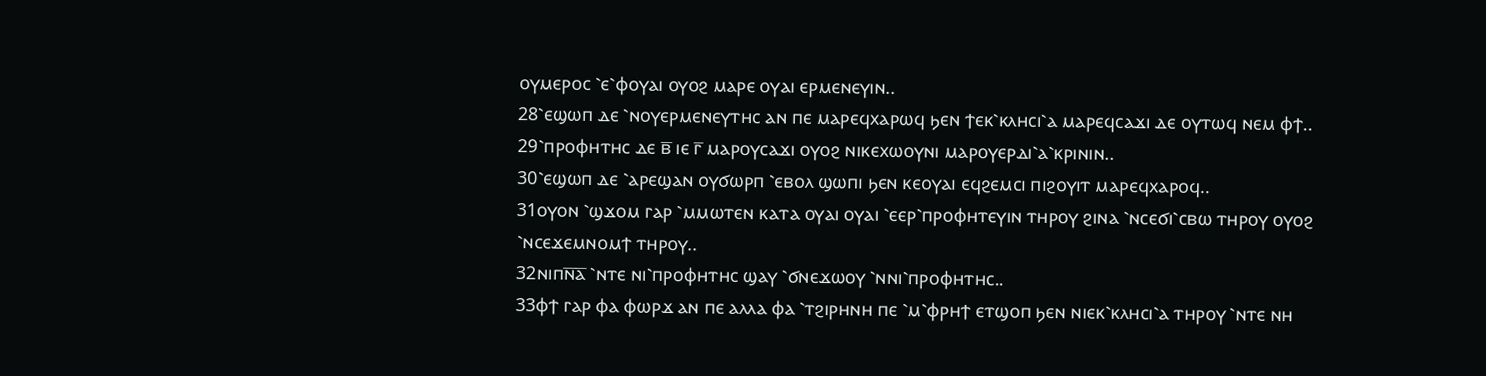ⲟⲩⲙⲉⲣⲟⲥ ⳿ⲉ⳿ⲫⲟⲩⲁⲓ ⲟⲩⲟϩ ⲙⲁⲣⲉ ⲟⲩⲁⲓ ⲉⲣⲙⲉⲛⲉⲩⲓⲛ..
28⳿ⲉϣⲱⲡ ⲇⲉ ⳿ⲛⲟⲩⲉⲣⲙⲉⲛⲉⲩⲧⲏⲥ ⲁⲛ ⲡⲉ ⲙⲁⲣⲉϥⲭⲁⲣⲱϥ ϧⲉⲛ ϯⲉⲕ⳿ⲕⲗⲏⲥⲓ⳿ⲁ ⲙⲁⲣⲉϥⲥⲁϫⲓ ⲇⲉ ⲟⲩⲧⲱϥ ⲛⲉⲙ ⲫϯ..
29⳿ⲡⲣⲟⲫⲏⲧⲏⲥ ⲇⲉ ⲃ̅ ⲓⲉ ⲅ̅ ⲙⲁⲣⲟⲩⲥⲁϫⲓ ⲟⲩⲟϩ ⲛⲓⲕⲉⲭⲱⲟⲩⲛⲓ ⲙⲁⲣⲟⲩⲉⲣⲇⲓ⳿ⲁ⳿ⲕⲣⲓⲛⲓⲛ..
30⳿ⲉϣⲱⲡ ⲇⲉ ⳿ⲁⲣⲉϣⲁⲛ ⲟⲩϭⲱⲣⲡ ⳿ⲉⲃⲟⲗ ϣⲱⲡⲓ ϧⲉⲛ ⲕⲉⲟⲩⲁⲓ ⲉϥϩⲉⲙⲥⲓ ⲡⲓϩⲟⲩⲓⲧ ⲙⲁⲣⲉϥⲭⲁⲣⲟϥ..
31ⲟⲩⲟⲛ ⳿ϣϫⲟⲙ ⲅⲁⲣ ⳿ⲙⲙⲱⲧⲉⲛ ⲕⲁⲧⲁ ⲟⲩⲁⲓ ⲟⲩⲁⲓ ⳿ⲉⲉⲣ⳿ⲡⲣⲟⲫⲏⲧⲉⲩⲓⲛ ⲧⲏⲣⲟⲩ ϩⲓⲛⲁ ⳿ⲛⲥⲉϭⲓ⳿ⲥⲃⲱ ⲧⲏⲣⲟⲩ ⲟⲩⲟϩ ⳿ⲛⲥⲉϫⲉⲙⲛⲟⲙϯ ⲧⲏⲣⲟⲩ..
32ⲛⲓⲡⲛ̅ⲁ̅ ⳿ⲛⲧⲉ ⲛⲓ⳿ⲡⲣⲟⲫⲏⲧⲏⲥ ϣⲁⲩ ⳿ϭⲛⲉϫⲱⲟⲩ ⳿ⲛⲛⲓ⳿ⲡⲣⲟⲫⲏⲧⲏⲥ..
33ⲫϯ ⲅⲁⲣ ⲫⲁ ⲫⲱⲣϫ ⲁⲛ ⲡⲉ ⲁⲗⲗⲁ ⲫⲁ ⳿ⲧϩⲓⲣⲏⲛⲏ ⲡⲉ ⳿ⲙ⳿ⲫⲣⲏϯ ⲉⲧϣⲟⲡ ϧⲉⲛ ⲛⲓⲉⲕ⳿ⲕⲗⲏⲥⲓ⳿ⲁ ⲧⲏⲣⲟⲩ ⳿ⲛⲧⲉ ⲛⲏ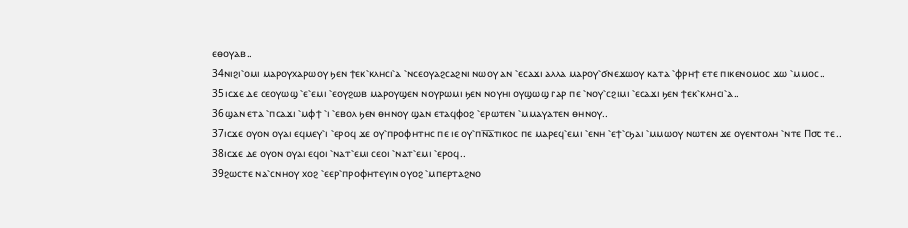ⲉⲑⲟⲩⲁⲃ..
34ⲛⲓϩⲓ⳿ⲟⲙⲓ ⲙⲁⲣⲟⲩⲭⲁⲣⲱⲟⲩ ϧⲉⲛ ϯⲉⲕ⳿ⲕⲗⲏⲥⲓ⳿ⲁ ⳿ⲛⲥⲉⲟⲩⲁϩⲥⲁϩⲛⲓ ⲛⲱⲟⲩ ⲁⲛ ⳿ⲉⲥⲁϫⲓ ⲁⲗⲗⲁ ⲙⲁⲣⲟⲩ⳿ϭⲛⲉϫⲱⲟⲩ ⲕⲁⲧⲁ ⳿ⲫⲣⲏϯ ⲉⲧⲉ ⲡⲓⲕⲉⲛⲟⲙⲟⲥ ϫⲱ ⳿ⲙⲙⲟⲥ..
35ⲓⲥϫⲉ ⲇⲉ ⲥⲉⲟⲩⲱϣ ⳿ⲉ⳿ⲉⲙⲓ ⳿ⲉⲟⲩϩⲱⲃ ⲙⲁⲣⲟⲩϣⲉⲛ ⲛⲟⲩⲣⲱⲙⲓ ϧⲉⲛ ⲛⲟⲩⲏⲓ ⲟⲩϣⲱϣ ⲅⲁⲣ ⲡⲉ ⳿ⲛⲟⲩ⳿ⲥϩⲓⲙⲓ ⳿ⲉⲥⲁϫⲓ ϧⲉⲛ ϯⲉⲕ⳿ⲕⲗⲏⲥⲓ⳿ⲁ..
36ϣⲁⲛ ⲉⲧⲁ ⳿ⲡⲥⲁϫⲓ ⳿ⲙⲫϯ ⳿ⲓ ⳿ⲉⲃⲟⲗ ϧⲉⲛ ⲑⲏⲛⲟⲩ ϣⲁⲛ ⲉⲧⲁϥⲫⲟϩ ⳿ⲉⲣⲱⲧⲉⲛ ⳿ⲙⲙⲁⲩⲁⲧⲉⲛ ⲑⲏⲛⲟⲩ..
37ⲓⲥϫⲉ ⲟⲩⲟⲛ ⲟⲩⲁⲓ ⲉϥⲙⲉⲩ⳿ⲓ ⳿ⲉⲣⲟϥ ϫⲉ ⲟⲩ⳿ⲡⲣⲟⲫⲏⲧⲏⲥ ⲡⲉ ⲓⲉ ⲟⲩ⳿ⲡⲛ̅ⲁ̅ⲧⲓⲕⲟⲥ ⲡⲉ ⲙⲁⲣⲉϥ⳿ⲉⲙⲓ ⳿ⲉⲛⲏ ⳿ⲉϯ⳿ⲥϧⲁⲓ ⳿ⲙⲙⲱⲟⲩ ⲛⲱⲧⲉⲛ ϫⲉ ⲟⲩⲉⲛⲧⲟⲗⲏ ⳿ⲛⲧⲉ Ⲡ⳪ ⲧⲉ..
38ⲓⲥϫⲉ ⲇⲉ ⲟⲩⲟⲛ ⲟⲩⲁⲓ ⲉϥⲟⲓ ⳿ⲛⲁⲧ⳿ⲉⲙⲓ ⲥⲉⲟⲓ ⳿ⲛⲁⲧ⳿ⲉⲙⲓ ⳿ⲉⲣⲟϥ..
39ϩⲱⲥⲧⲉ ⲛⲁ⳿ⲥⲛⲏⲟⲩ ⲭⲟϩ ⳿ⲉⲉⲣ⳿ⲡⲣⲟⲫⲏⲧⲉⲩⲓⲛ ⲟⲩⲟϩ ⳿ⲙⲡⲉⲣⲧⲁϩⲛⲟ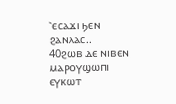⳿ⲉⲥⲁϫⲓ ϧⲉⲛ ϩⲁⲛⲗⲁⲥ..
40ϩⲱⲃ ⲇⲉ ⲛⲓⲃⲉⲛ ⲙⲁⲣⲟⲩϣⲱⲡⲓ ⲉⲩⲕⲱⲧ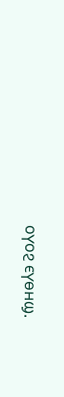ⲟⲩⲟϩ ⲉⲩⲑⲏϣ.